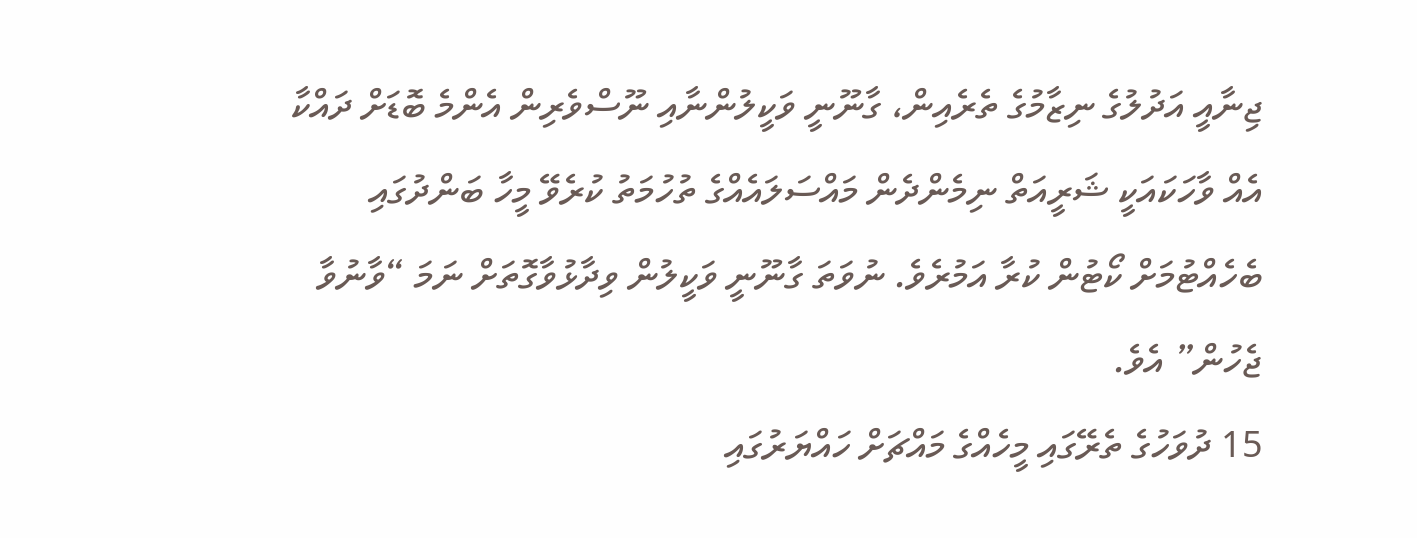ޖިނާއީ އަދުލުގެ ނިޒާމުގެ ތެރެއިން، ގާނޫނީ ވަކީލުންނާއި ނޫސްވެރިން އެންމެ ބޮޑަށް ދައްކާ އެއް ވާހަކައަކީ ޝަރީއަތް ނިމެންދެން މައްސަލައެއްގެ ތުހުމަތު ކުރެވޭ މީހާ ބަންދުގައި ބެހެއްޓުމަށް ކޯޓުން ކުރާ އަމުރެވެ. ނުވަތަ ގާނޫނީ ވަކީލުން ވިދާޅުވާގޮތަށް ނަމަ “ވާނުވާ ޖެހުން” އެވެ.
15 ދުވަހުގެ ތެރޭގައި މީހެއްގެ މައްޗަށް ހައްޔަރުގައި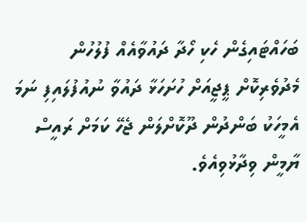ބަހައްޓައިގެން ހެކި ހޯދާ ދައުވާއެއް ފުލުހުން މެދުވެރިކޮށް ޕީޖީއަށް ހުށަހަޅާ ދައުވާ ނުއުފުލައިފި ނަމަ އެމީހަކު ބަންދުން ދޫކޮށްލަން ޖެހޭ ކަމަށް ރައީސް ޔާމީން ވިދާޅުވިއެވެ.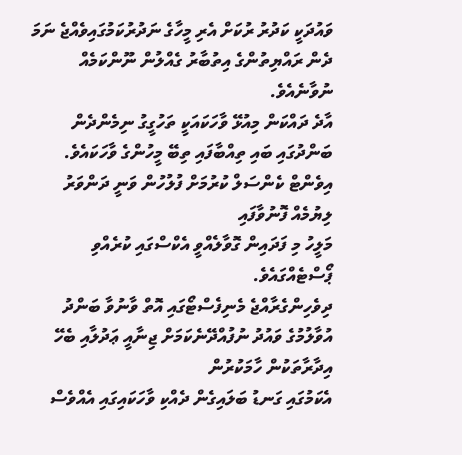ވައުދަކީ ކަދުރު ރުކަށް އެރި މީހާގެ ނަދުރުކަމުގައިވެއްޖެ ނަމަ ދެން ރައްޔިތުންގެ އިތުބާރު ގެއްލުން ނޫންކަމެއް ނުވާނެއެވެ.
އާދެ ދައްކަން މިއުޅޭ ވާހަކައަކީ ތަހުގީގު ނިމެންދެން ބަންދުގައި ބައި ތިއްބާފައި ތިބޭ މީހުންގެ ވާހަކައެވެ.
އިވެންޓް ކެންސަލް ކުރުމަށް ފުލުހުން ވަނީ ދަންވަރު ލިޔުމެއް ފޮނުވާފައި
މަލީހު މި ފަދައިން ގޮވާލެއްވީ އެކްސްގައި ކުރެއްވި ޕޯސްޓެއްގައެވެ.
ދިވެހިންގެރާއްޖެ މެނިފެސްޓޯގައި އޮތް ވާނުވާ ބަންދު އުވާލުމުގެ ވައުދު ނުފުއްދޭނެކަމަށް ޖިނާއީ ޢަދުލާއި ބެހޭ އިދާރާތަކުން ހާމަކުރުން
އެކަމުގައި ގަނޑު ބަލައިގެން ދެއްކި ވާހަކައިގައި އެއްވެސް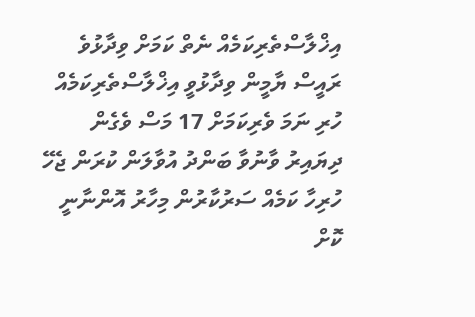އިޚްލާސްތެރިކަމެއް ނެތް ކަމަށް ވިދާޅުވެ ރައީސް ޔާމީން ވިދާޅުވީ އިޚްލާސްތެރިކަމެއް ހުރި ނަމަ ވެރިކަމަށް 17 މަސް ވެގެން ދިޔައިރު ވާނުވާ ބަންދު އުވާލަން ކުރަން ޖެހޭ ހުރިހާ ކަމެއް ސަރުކާރުން މިހާރު އޮންނާނީ ކޮށް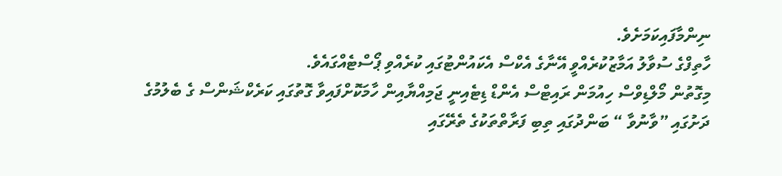ނިންމާފައިކަމަށެވެ.
ހާތިފްގެ ސުވާލު އަމާޒުކުރެއްވީ އޭނާގެ އެކްސް އެކައުންޓުގައި ކުރެއްވި ޕޯސްޓެއްގައެވެ.
މިގޮތުން މޯލްޑިވްސް ހިއުމަން ރައިޓްސް އެންޑް ޑިޓެއިނީ ޖަމިއްޔާއިން ހާމަކޮށްފައިވާ ގޮތުގައި ކަރެކްޝަންސް ގެ ބެލުމުގެ ދަށުގައި ”ވާނުވާ “ ބަންދުގައި ތިބި ފަރާތްތަކުގެ ތެރޭގައި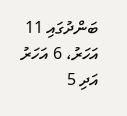ބަންދުގައި 11 އަހަރު، 6 އަހަރު އަދި 5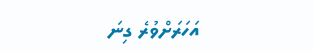އަހަރަށްވުރެ ގިނަ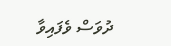ދުވަސް ވެފައިވާ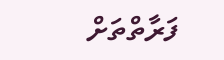ފަރާތްތަށް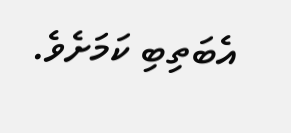އެބަތިބި ކަމަށެވެ.